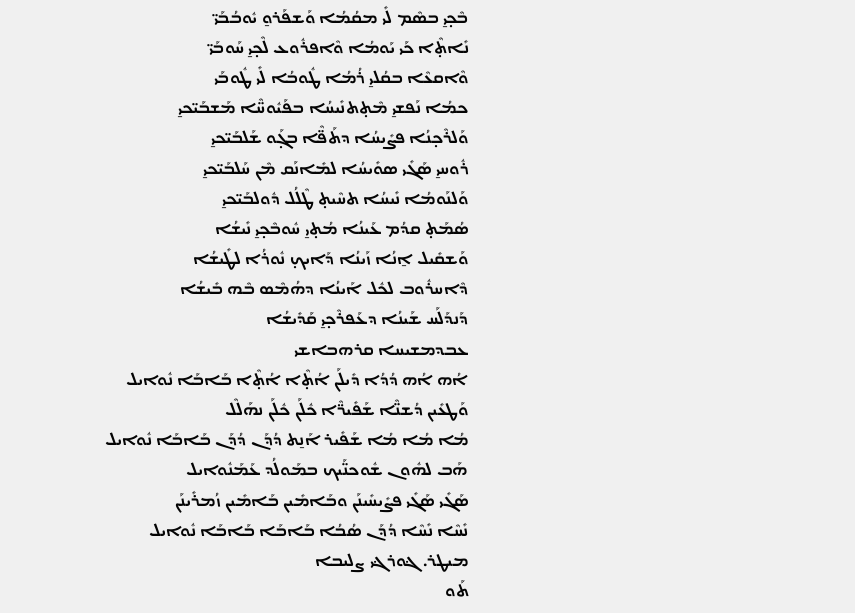ܒܶܟ̣ܝ̱ ܒܣܶܡ ܠܺܝ ܡܩܳܡܳܐ ܘܰܫܦܰܪܘ̱ ܝܽܘܒܳܒܰܝ̈
ܢܺܐܬ̣ܶܐ ܟܰܝ ܝܰܘܡܳܐ ܘܶܐܦܪܽܘܥ ܠܶܟ̣ܝ̱ ܚܰܘܒܰܝ̈
ܘܶܐܩܥܶܐ ܒܩܳܠܝ̱ ܪܳܡܳܐ ܛܽܘܒܳܐ ܠܺܝ ܛܽܘܒܰܝ
ܟܡܳܐ ܢܰܦܫܝ̱ ܡܶܬ̣ܬܢܺܝܚܳܐ ܒܦܰܝܽܘܚ̈ܶܐ ܡܰܫܒܰܝ̈ܟܝ̱
ܘܰܠܪܶܟ̣ܢܳܐ ܦܨܺܝܚܳܐ ܕܬܰܦ̈ܶܐ ܒܓ̣ܰܘ ܫܰܠܒܰܝ̈ܟܝ̱
ܪܽܘܚܝ̱ ܣܰܓܺܝ ܣܘܺܝܚܳܐ ܠܡܺܐܢܰܩ ܡܶܢ ܚܰܠܒܰܝ̈ܟܝ̱
ܘܰܠܢܰܘܡܳܐ ܢܺܝܚܳܐ ܬܚܶܝܬ̣ ܛܶܠܳܠ ܕܽܘܠܒܰܝ̈ܟܝ̱
ܣܳܡܰܬ̣ ܩܕܳܡ ܥܰܝܢܳܐ ܡܳܬ̣ܝ̱ ܚܽܘܒܶܟ̣ܝ̱ ܢܺܝܫܳܐ
ܘܰܫܩܺܝܠ ܐ̱ܢܳܐ ܙܰܝܢܳܐ ܕܰܐܝܟ̣ ܢܽܘܪܳܐ ܠܛܺܝܫܳܐ
ܕܶܐܚܪܽܘܒ ܠܟܽܠ ܐܰܝܢܳܐ ܕܗܳܡܶܣ ܒܶܗ ܒܺܝܫܳܐ
ܕܰܢܕܰܠܰܚ ܫܰܝܢܳܐ ܕܥܰܦܪܶܟ̣ܝ̱ ܩܰܕܺܝܫܳܐ
ܥܒܕܡܫܝܚܐ ܩܪܗܒܐܫܝ
ܐܳܗ ܐܳܗ ܕܳܕܳܐ ܕܺܝܠܰܢ ܐܳܬ̣ܶܐ ܐܳܬ̣ܶܐ ܒܰܐܒܰܐ ܢܽܘܐܝܠ
ܘܰܛܥܺܝܢ ܕܳܫܢ̈ܶܐ ܫܰܦܺܝܪ̈ܶܐ ܟܽܠܰܢ ܟܽܠܰܢ ܢܗܰܠܶܠ
ܡܳܐ ܡܳܐ ܡܳܐ ܫܰܦܺܝܪ ܐܰܢ̱ܬ ܕܳܕܰܢ ܕܳܕܰܢ ܒܰܐܒܰܐ ܢܽܘܐܝܠ
ܗܰܒ ܠܗܽܘܢ ܫܽܘܟܢ̈ܰܝܟ ܒܡܰܘܠܳܕ ܥܰܡܰܢܽܘܐܝܠ
ܣܰܓܺܝ ܣܰܓܺܝ ܦܨܺܝܚܺܝܢܰܢ ܘܒܰܐܡܺܝܢ ܒܰܐܡܺܝܢ ܙܳܡܪܺܝܢܰܢ
ܢܺܚܶܐ ܢܺܚܶܐ ܕܳܕܰܢ ܣܳܒܳܐ ܒܰܐܒܰܐ ܒܰܐܒܰܐ ܢܽܘܐܝܠ
ܡܝܛܪ. ܔܘܪܔܝ ܨܠܝܒܐ
ܬܰܘ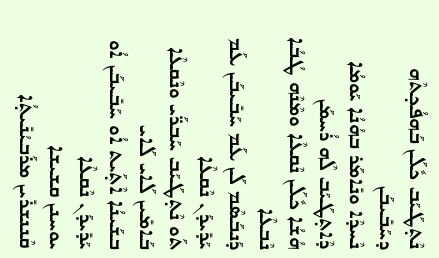ܢܶܬ̣ܛܰܝܰܒ ܟܽܠܰܢ ܒܰܗܦܳܟ̣ܬܶܗ ܕܚܰܒܺܝܒܰܢ
ܢܶܚܕܶܐ ܘܢܺܐܡܰܪ ܒܗܳܢܳܐ ܝܰܘܡܳܐ ܕܶܐܬ̣ܛܰܝܰܒ ܠܶܗ ܪܳܚܡܰܢ
ܗܳܫܳܐ ܟܽܠܰܢ ܢܶܩܥܶܐ ܘܡܶܢܶܗ ܛܳܒܳܐ ܢܶܒܥܶܐ
ܕܰܢܒܰܣܶܡ ܠܰܢ ܥܰܡ ܚܰܒܺܝܒܰܢ ܥܰܡ ܝܰܕܺܝܕܰܢ ܢܶܩܥܶܐ
ܬܰܘ ܢܶܬ̣ܛܰܝܰܒ ܚܰܒܪ̈ܰܝ ܘܢܶܩܥܶܐ ܒܰܐܡܺܝܢ ܠܰܐܝ ܠܰܐܝ
ܒܫܰܝܢܳܐ ܐܶܬ̣ܰܝܬ ܐܳܘ ܚܰܒܺܝܒܰܢ ܐܳܘ ܝܰܕܺܝܕܰܢ ܢܶܩܥܶܐ
ܝܘܚܢܢ ܩܫܝܫܐ
ܩܶܢܢܫܪܺܝܢ ܡܪܰܒܝܳܢܺܝܬ̣ܳܐ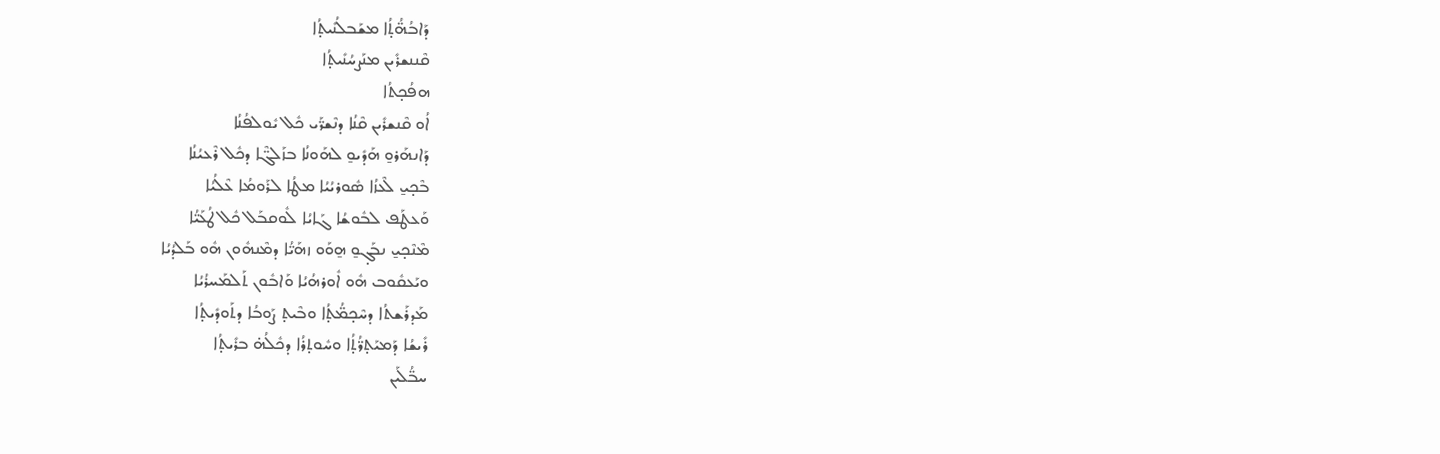ܕܰܐܒܳܗ̈ܳܬ̣ܳܐ ܡܫܰܒܠܳܢܺܝܬ̣ܳܐ
ܩܶܢܢܫܪܺܝܢ ܡܢܰܨܚܳܢܺܝܬ̣ܳܐ
ܗܦܳܟ̣ܬܳܐ
ܐܳܘ ܩܶܢܫܪܺܝܢ ܩܶܢܳܐ ܕܢܶܫܪ̈ܰܝ ܟܽܠ ܝܽܘܠܦܳܢܳܐ
ܕܰܐܢܗܰܪܘ̱ ܗܰܕܺܝܘ̱ ܠܗܰܘܢܳܐ ܒܙܰܠܓ̈ܶܐ ܕܟܽܠ ܪܶܥܝܳܢܳܐ
ܒܶܟ̣ܝ̱ ܠܶܥܙܳܐ ܣܽܘܪܝܳܝܳܐ ܡܛܳܐ ܠܪܰܘܡܳܐ ܥܶܠܳܝܳܐ
ܘܰܥܛܰܦ ܠܒܽܘܫܳܐ ܓܰܐܝܳܐ ܠܽܘܩܒܰܠ ܟܽܠ ܛܳܥܰܝ̈ܳܐ
ܡܶܢܶܟ̣ܝ̱ ܢܒܰܓ̣ܘ̱ ܗ̱ܘܰܘ ܙܗܰܝ̈ܳܐ ܕܡܶܢܗܽܘܢ ܗܽܘ ܒܰܠܕܳܝܳܐ
ܘܝܰܥܩܽܘܒ ܗܽܘ ܐܽܘܪܗܳܝܳܐ ܘܰܐܒܽܘܢ ܬܰܠܡܰܚܪܳܝܳܐ
ܡܰܕܪܰܫܬܳܐ ܕܚܶܟ̣ܡ̈ܳܬ̣ܳܐ ܘܒܶܝܬ̣ ܨܰܘܒܳܐ ܕܬܰܘܕܺܝܬ̣ܳܐ
ܪܺܝܫܳܐ ܕܰܡܝܰܬ̣ܪ̈ܳܬ̣ܳܐ ܘܚܽܘܬ̣ܪܳܐ ܕܟܽܠܳܗ̇ ܒܪܺܝܬ̣ܳܐ
ܚܒ̈ܳܠܰܝܢ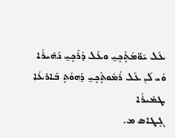ܥܰܠ ܝܰܘ̈ܡܳܬ̣ܶܟ̣ܝ̱ ܘܥܰܠ ܕܳܪܶܟ̣ܝ̱ ܢܰܗܺܝܪܳܐ
ܘܳܝ ܠܰܢ ܥܰܠ ܪܳܡܽܘܬ̣ܶܟ̣ܝ̱ ܕܰܗܘܳܬ̣ ܒܰܐܪܥܳܐ ܛܡܺܝܪܳܐ
ܓ̣ܛܐܣ ܡ.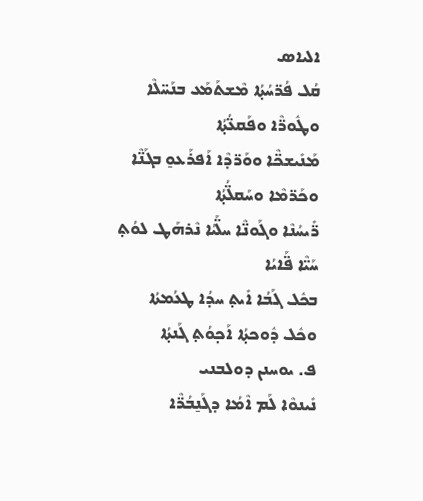ܐܠܝܐܣ
ܩܳܠ ܦܳܪ̈ܚܳܬ̣ܳܐ ܡܶܫܬܰܡܰܥ ܒܢܰܚ̈ܠܶܐ ܘܛܽܘܪ̈ܶܐ ܘܦܰܩܥ̈ܳܬ̣ܳܐ
ܡܰܢܺܝܫܟ̈ܶܐ ܘܘܰܪ̈ܕܶܐ ܐܰܦܪܰܥܘ̱ ܒܓܰܢ̈ܶܐ ܘܟܰܪ̈ܡܶܐ ܘܚܰܩܠ̈ܳܬ̣ܳܐ
ܪ̈ܺܝܚܳܢܶܐ ܘܓܰܘܢ̈ܶܐ ܚܠ̈ܰܝܳܐ ܢܶܪܗܰܛ ܠܘܳܬ̣ ܚܰܝ̈ܶܐ ܦ̈ܰܐܝܳܐ
ܒܟܽܠ ܓܰܒܳܐ ܐܺܝܬ̣ ܚܕܳܐ ܛܥܳܡܬܳܐ ܘܟܽܠ ܕܽܘܟܬ̣ܳܐ ܐܰܟ̣ܘܳܬ̣ ܓܰܢܬ̣ܳܐ
ܦ. ܝܘܚܢܢ ܕܘܠܒܢܝ
ܢܺܝܢܘܶܐ ܠܰܡ ܐܶܡܳܐ ܕܓܰܢ̱ܒܳܪ̈ܶܐ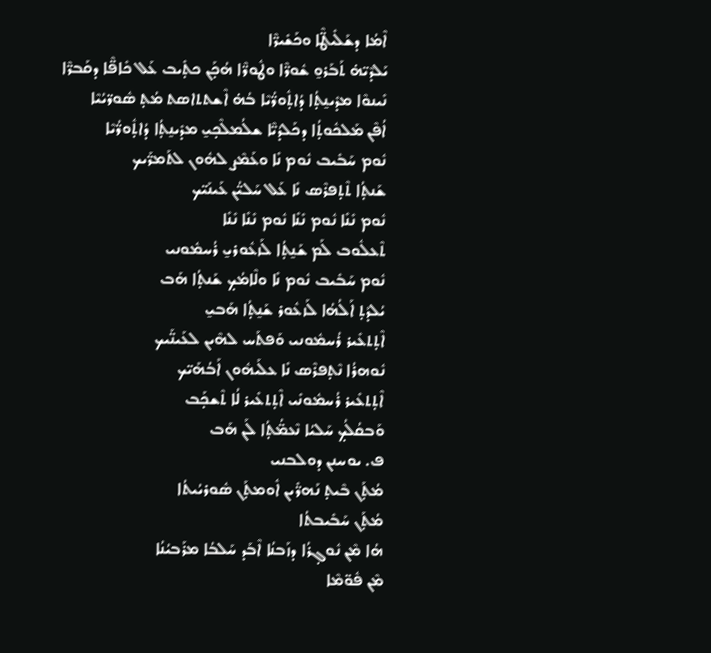ܐܶܡܳܐ ܕܫܰܠܺܝܛ̈ܶܐ ܘܟܰܫܺܝܪ̈ܶܐ
ܝܰܠܕܶܝ̈ܗ̇ ܬܰܒܰܪܘ̱ ܫܽܘܪ̈ܶܐ ܘܛܽܘܪ̈ܶܐ ܗܳܟ̣ܰܢ ܟܬ̣ܺܝܒ ܥܰܠ ܟܺܐܦ̈ܶܐ ܕܩܰܒܪ̈ܶܐ
ܢܺܝܢܘܶܐ ܡܕܺܝܢ̱ܬ̣ܳܐ ܕܳܐܬ̣ܽܘܪ̈ܳܝܶܐ ܒܳܗ̇ ܐܶܫܬܬܐܣܬ ܡܳܬ̣ ܣܽܘܪ̈ܝܳܝܶܐ
ܐܳܦܶܢ ܡܰܠܟܽܘܬ̣ܳܐ ܕܟܰܠܕܳܝ̈ܶܐ ܫܠܳܡܠܶܟ̣ܝ̱ ܡܕܺܝܢ̱ܬ̣ܳܐ ܕܳܐܬ̣ܽܘܪ̈ܳܝܶܐ
ܢܽܘܡ ܚܰܒܺܝܒ ܢܽܘܡ ܢܺܐ ܘܥܰܡܶܨ ܠܗܽܘܢ ܠܬܰܡܪ̈ܰܝܟ
ܫܰܢܬ̣ܳܐ ܬܶܬ̣ܦܪܶܣ ܢܺܐ ܥܰܠ ܚܰܠܝ̈ܳܢ ܥܰܝܢܰܝ̈ܟ
ܢܽܘܡ ܢܺܢܺܐ ܢܽܘܡ ܢܺܢܺܐ ܢܽܘܡ ܢܺܢܺܐ ܢܺܢܺܐ
ܬܶܥܠܽܘܒ ܠܰܡ ܫܰܢ̱ܬ̣ܳܐ ܠܰܙܥܽܘܪܝ̱ ܪܳܚܡܽܘܢܝ
ܢܽܘܡ ܚܰܒܺܝܒ ܢܽܘܡ ܢܺܐ ܘܠܶܐܡܳܟ̣ ܫܰܢܬ̣ܳܐ ܗܰܒ
ܝܳܠܕܰܬ̣ ܐܰܠܳܗܳܐ ܠܰܙܥܽܘܪ ܫܰܢ̱ܬ̣ܳܐ ܗܰܒܝ̱
ܐܶܬ̣ܬܥܺܝܪ ܪܳܚܡܽܘܢܝ ܘܰܦܬܰܚ ܠܗܶܝܢ ܠܥܰܝܢ̈ܰܝܟ
ܢܽܘܗܪܳܐ ܢܶܬ̣ܦܪܶܣ ܢܺܐ ܥܠܰܝܗܽܘܢ ܐܰܒܳܗܰܝ̈ܟ
ܐܶܬ̣ܬܥܺܝܪ ܪܳܚܡܽܘܢܺܝ ܐܶܬ̣ܬܥܺܝܪ ܠܳܐ ܬܶܫܟ̣ܰܒ
ܘܰܒܩܳܠܳܟ̣ ܚܰܠܝܳܐ ܢܶܥܡ̈ܳܬ̣ܳܐ ܠܰܢ ܗܰܒ
ܦ. ܝܘܚܢܢ ܕܘܠܒܢܝ
ܡܳܬ̣ܰܢ ܒܶܝܬ̣ ܢܰܗܪ̈ܺܝܢ ܐܽܘܡܬ̣ܰܢ ܣܽܘܪܝܳܝܬܳܐ
ܡܳܬ̣ܰܢ ܚܰܒܺܝܒܬܳܐ
ܗܳܐ ܡܶܢ ܢܽܘܓ̣ܪܳܐ ܕܙܰܒܢܳܐ ܐܶܒܰܕ ܚܰܠܒܳܐ ܡܪܰܒܝܳܢܳܐ
ܡܶܢ ܦܽܘ̈ܡܶܐ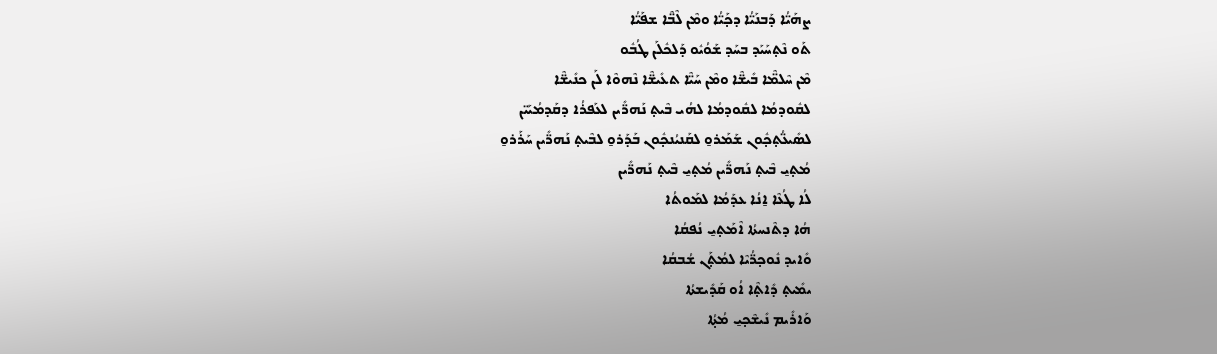ܨܗܰܝ̈ܳܐ ܕܰܒܢܰܝ̈ܳܐ ܕܟ̣ܰܝ̈ܳܐ ܘܡܶܢ ܠܶܒ̈ܶܐ ܫܦܰܝ̈ܳܐ
ܬܰܘ ܢܶܬ̣ܚܰܝܰܕ ܒܚܰܕ ܫܰܘܳܝܽܘ ܕܰܠܟܽܠܰܢ ܛܳܒܽܘ
ܡܶܢ ܚܶܠܡ̈ܶܐ ܒܺܝܫ̈ܶܐ ܘܡܶܢ ܚܰܝ̈ܶܐ ܬܥܺܝܫ̈ܶܐ ܢܶܗܘܶܐ ܠܰܢ ܟܢܺܝܫ̈ܶܐ
ܠܩܽܘܕܡܳܐ ܠܩܽܘܕܡܳܐ ܠܗܳܝ ܒܶܝܬ̣ ܢܰܗܪ̈ܺܝܢ ܠܥܰܦܪܳܐ ܕܩܰܕܡܳܝܰܝ̈ܢ
ܠܣܺܝܥ̈ܳܬ̣ܟ̣ܽܘܢ ܫܰܡܰܪܘ̱ ܠܩܰܢܝܳܢܟ̣ܽܘܢ ܒܰܕܰܪܘ̱ ܠܒܶܝܬ̣ ܢܰܗܪ̈ܺܝܢ ܚܰܪܰܪܘ̱
ܡܳܬ̣ܝ̱ ܒܶܝܬ̣ ܢܰܗܪ̈ܺܝܢ ܡܳܬ̣ܝ̱ ܒܶܝܬ̣ ܢܰܗܪ̈ܺܝܢ
ܠܳܐ ܛܳܥܶܐ ܐ̱ܢܳܐ ܥܕܰܡܳܐ ܠܡܰܘܬܳܐ
ܗܳܐ ܕܬܶܢܚܬܳܐ ܐܶܡܰܬ̣ܝ̱ ܢܳܦܩܳܐ
ܘܺܐܝܕ ܢܽܘܟ̣ܪ̈ܳܝܶܐ ܠܡܳܬ̣ܰܢ ܫܳܒܩܳܐ
ܝܡܺܝܬ̣ ܕܺܐܬ̣ܶܐ ܐܳܘ ܩܰܕܺܝܫܬܳܐ
ܘܰܐܪܺܝܡ ܢܺܝܫܶܟ̣ܝ̱ ܡܳܬ̣ܳܐ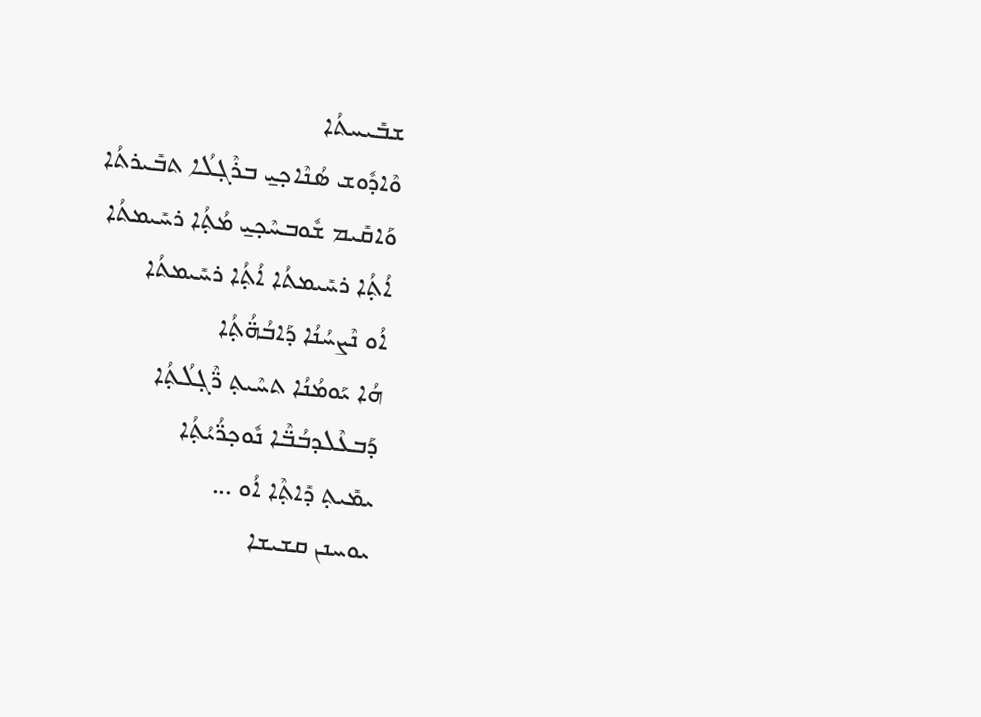ܫܒܺܝܚܬܳܐ
ܘܶܐܕܽܘܫ ܣܳܢܶܐܟ̣ܝ̱ ܒܪܶܓ̣ܠܳܐ ܬܒܺܝܪܬܳܐ
ܘܰܐܩܺܝܡ ܫܽܘܒܚܶܟ̣ܝ̱ ܡܳܬ̣ܳܐ ܪܚܺܝܡܬܳܐ
ܐܳܬ̣ܳܐ ܪܚܺܝܡܬܳܐ ܐܳܬ̣ܳܐ ܪܚܺܝܡܬܳܐ
ܐܳܘ ܢܶܨܚܳܢܳܐ ܕܰܐܒܳܗ̈ܳܬ̣ܳܐ
ܗܳܐ ܝܰܘܡܳܢܳܐ ܬܚܶܝܬ̣ ܪ̈ܶܓ̣ܠܳܬ̣ܳܐ
ܕܰܒܥܶܠܕܒܳܒ̈ܶܐ ܢܽܘܟ̣ܪ̈ܳܝܳܬ̣ܳܐ
ܝܡܺܝܬ̣ ܕܺܐܬ̣ܶܐ ܐܳܘ ...
ܝܘܚܢܢ ܩܫܝܫܐ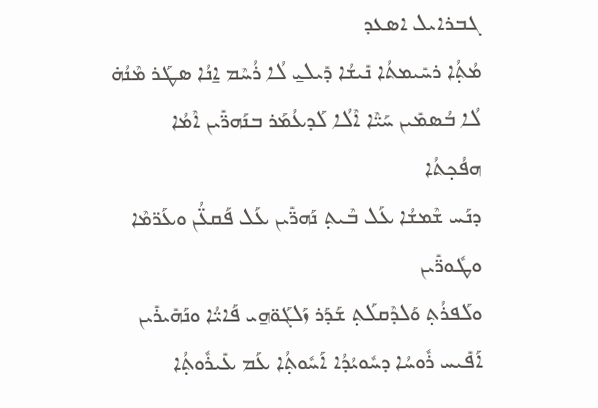ܓܒܪܐܝܠ ܐܣܥܕ
ܡܳܬ̣ܳܐ ܪܚܺܝܡܬܳܐ ܢܺܝܫܳܐ ܕܺܝܠܝ̱ ܠܳܐ ܪܳܚܶܡ ܐ̱ܢܳܐ ܣܛܰܪ ܡܶܢܳܗ̇
ܠܳܐ ܒܳܣܡܺܝܢ ܚܰܝ̈ܶܐ ܐܶܠܳܐ ܠܰܕܥܳܡܰܪ ܒܢܰܗܪ̈ܺܝܢ ܐܶܡܳܐ
ܗܦܳܟ̣ܬܳܐ
ܕܢܰܚ ܫܶܡܫܳܐ ܥܰܠ ܒܶܝܬ̣ ܢܰܗܪ̈ܺܝܢ ܥܰܠ ܦܰܩܥ̈ܳܢ ܘܥܰܪ̈ܡܶܐ ܘܛܽܘܪ̈ܺܝܢ
ܘܠܰܦܪܳܬ̣ ܘܰܠܕܶܩܠܰܬ̣ ܫܰܕܰܪ ܙܰܠܓܰܘ̈ܗ̱ܝ ܦܰܐܝ̈ܳܐ ܘܢܰܗܺܝܪܺܝܢ
ܐܰܦܺܝܚ ܪܽܘܚܳܐ ܕܚܽܘܝܳܕܳܐ ܐܰܚܽܘܬ̣ܳܐ ܥܰܡ ܥܺܝܪܽܘܬ̣ܳܐ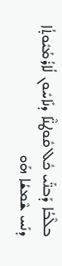ܒܠܶܒܳܐ ܕܰܒܢ̈ܰܝ ܟܽܠ ܩܽܘܛܢ̈ܶܐ ܕܢܺܐܚܽܘܢ ܠܳܐܪܳܡܳܝܽܘܬ̣ܳܐ
ܕܢܰܚ ܫܶܡܫܳܐ ܗܰܘ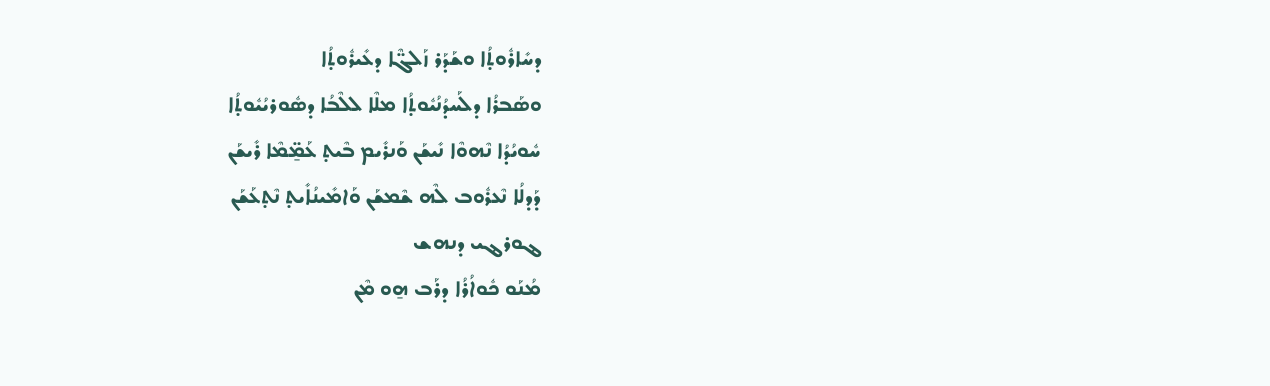ܕܚܺܐܪܽܘܬ̣ܳܐ ܘܫܰܕܰܪ ܙܰܠܓ̈ܶܐ ܕܥܺܝܪܽܘܬ̣ܳܐ
ܘܣܰܒܪܳܐ ܕܠܰܚܕܳܢܳܝܽܘܬ̣ܳܐ ܡܠܶܐ ܠܠܶܒܳܐ ܕܣܽܘܪܝܳܝܽܘܬ̣ܳܐ
ܚܽܘܝܳܕܳܐ ܢܶܗܘܶܐ ܢܺܝܫܰܢ ܘܰܢܪܺܝܡ ܒܶܝܬ̣ ܥܰܡ̱̈ܡܶܐ ܪܺܝܫܰܢ
ܕܰܕܠܳܐ ܢܶܥܪܽܘܒ ܠܶܗ ܫܶܡܫܰܢ ܘܰܐܡܺܝܢܳܐܺܝܬ̣ ܢܶܬ̣ܥܰܫܰܢ
ܔܘܪܔܝ ܕܢܗܫ
ܡܳܢܰܘ ܟܽܘܐܳܪܳܐ ܕܪܰܒ ܗ̱ܘ ܡܶܢ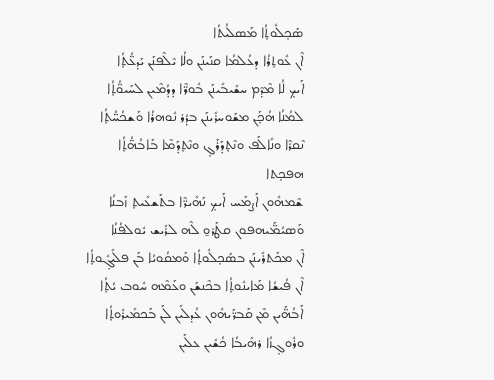ܣܰܟ̣ܠܽܘܬ̣ܳܐ ܡܰܣܠܳܝܬܳܐ
ܐܶܢ ܥܽܘܬ̣ܪܳܐ ܕܥܳܠܡܳܐ ܩܢܰܝܢܰܢ ܘܠܳܐ ܝܶܠܶܦܢܰܢ ܝܰܕܥ̈ܳܬ̣ܳܐ
ܐܰܝܟ̣ ܠܳܐ ܡܶܕܶܡ ܚܫܺܝܒܺܝܢܰܢ ܒܽܘܪ̈ܶܐ ܕܕܳܡܶܝܢ ܠܚܰܝܘ̈ܳܬ̣ܳܐ
ܠܡܳܢܳܐ ܗܳܟ̣ܰܢ ܡܫܰܘܚܪܺܝܢܰܢ ܒܕܳܪ ܢܽܘܗܪܳܐ ܘܰܫܟܳܚ̈ܳܬ̣ܳܐ
ܢܶܩܪܶܐ ܘܢܺܐܠܰܦ ܘܢܶܬ̣ܕܰܪܰܓ̣ ܘܢܶܬ̣ܕܰܡܶܐ ܒܰܐܒܳܗ̈ܳܬ̣ܳܐ
ܗܦܟ̣ܬܐ
ܫܶܡܗܽܘܢ ܐܰܨܡܰܚ ܐܰܝܟ̣ ܢܰܗܺܝܪ̈ܶܐ ܒܬܰܫܥܺܝܬ̣ ܙܰܒܢܳܐ
ܘܰܣܝܳܡ̈ܰܝܗܦܘܢ ܩܛܰܪܘ̱ ܠܶܗ ܠܪܺܝܫ ܝܽܘܠܦܳܢܳܐ
ܐܶܢ ܡܟܰܬܪܺܝܢܰܢ ܒܣܰܟ̣ܠܽܘܬ̣ܳܐ ܘܰܡܩܳܘܝܳܐ ܒܰܢ ܦܠܺܝܓ̣ܽܘܬ̣ܳܐ
ܐܶܢ ܦܳܝܫܳܐ ܡܰܐܝܢܽܘܬ̣ܳܐ ܒܟܶܢܫܰܢ ܘܥܰܡܶܗ ܚܽܘܒ ܝܳܬ̣ܳܐ
ܐܰܒܳܗ̈ܰܝܢ ܡܶܢ ܩܰܒܪ̈ܰܝܗܽܘܢ ܥܳܕܠܺܝܢ ܠܰܢ ܒܰܟܡܺܝܪܽܘܬ̣ܳܐ
ܘܪܽܘܓ̣ܙܳܐ ܪܗܺܝܒܳܐ ܟܳܫܺܝܢ ܥܠܰܝܢ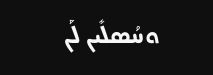ܘܚܳܣܠܺܝܢ ܠܰܢ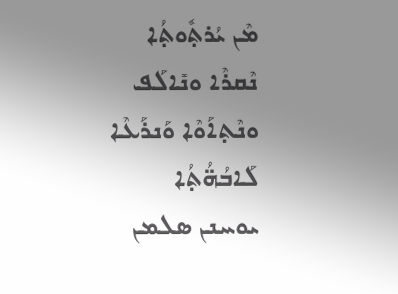ܡܶܢ ܝܳܪܬ̣ܽܘܬ̣ܳܐ
ܢܶܩܪܶܐ ܘܢܺܐܠܰܦ ܘܢܶܬ̣ܐܰܘܶܐ ܘܰܢܪܰܥܶܐ ܠܰܐܒܳܗ̈ܳܬ̣ܳܐ
ܝܘܚܢܢ ܣܠܡܢ